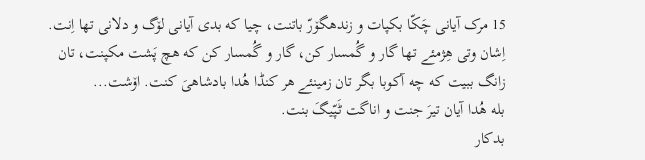15 مرک آیانی چَکّا بکپات و زندهگۆرّ باتنت، چیا که بدی آیانی لۆگ و دلانی تها اِنت.
اِشان وتی هِژمئے تها گار و گُمسار کن، گار و گُمسار کن که هچ پَشت مکپنت، تان زانگ ببیت که چه آکوبا بگر تان زمینئے هر کنڈا هُدا بادشاهیَ کنت. اۆشت...
بله هُدا آیان تیرَ جنت و اناگت ٹَپّیگَ بنت.
بدکار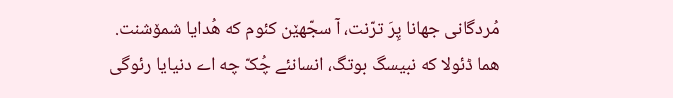مُردگانی جهانا پِرَ ترّنت، آ سجّهێن کئوم که هُدایا شمۆشنت.
هما ڈئولا که نبیسگ بوتگ، انسانئے چُکّ چه اے دنیایا رئوگی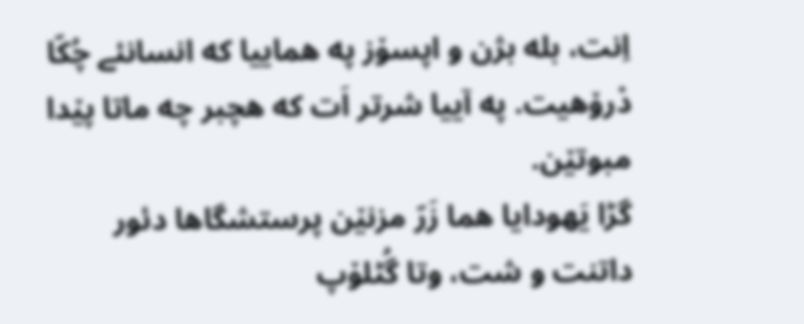اِنت، بله بژن و اپسۆز په هماییا که انسانئے چُکّا دْرۆهیت. په آییا شرتر اَت که هچبر چه ماتا پێدا مبوتێن.
گڑا یَهودایا هما زَرّ مزنێن پرستشگاها دئور داتنت و شت، وتا گُٹلۆپ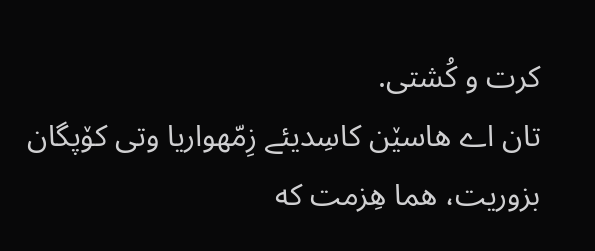کرت و کُشتی.
تان اے هاسێن کاسِدیئے زِمّهواریا وتی کۆپگان بزوریت، هما هِزمت که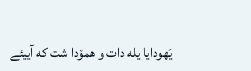یَهودایا یله دات و همۆدا شت که آییئے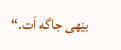بێهی جاگه اَت.“